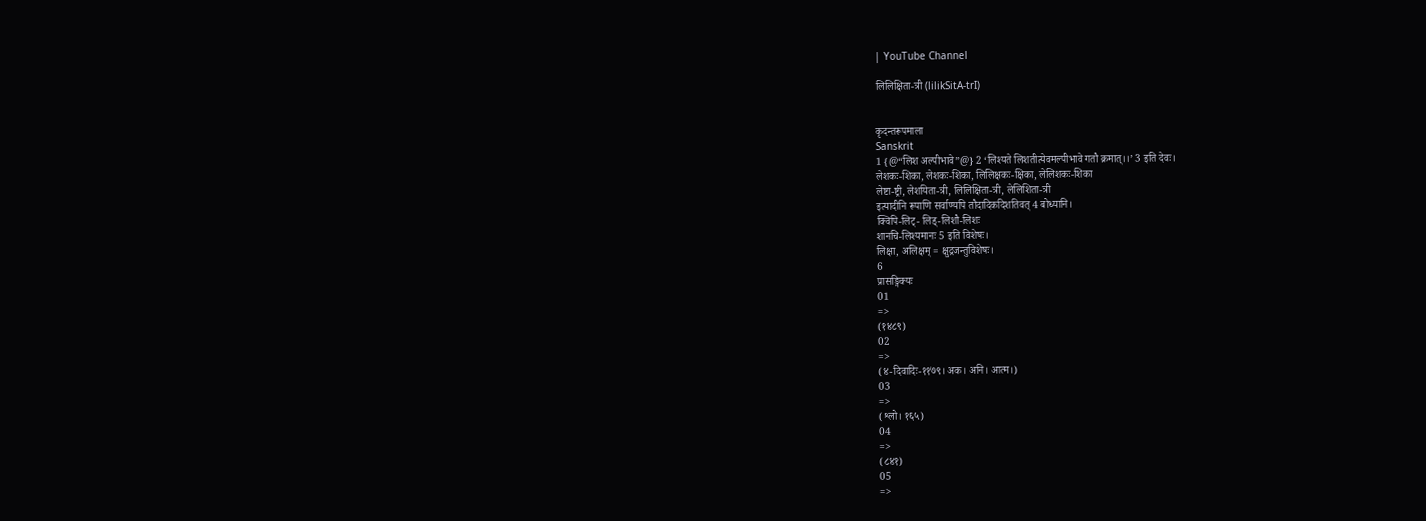| YouTube Channel

लिलिक्षिता-त्री (lilikSitA-trI)


कृदन्तरूपमाला
Sanskrit
1 {@“लिश अल्पीभावे”@} 2 ‘लिश्यते लिशतीत्येवमल्पीभावे गतौ क्रमात्।।’ 3 इति देवः।
लेशकः-शिका, लेशकः-शिका, लिलिक्षकः-क्षिका, लेलिशकः-शिका
लेष्टा-ष्ट्री, लेशयिता-त्री, लिलिक्षिता-त्री, लेलिशिता-त्री
इत्यादीनि रूपाणि सर्वाण्यपि तौदादिकदिशतिवत् 4 बोध्यानि।
क्विपि-लिट्- लिड्-लिशौ-लिशः
शानचि-लिश्यमानः 5 इति विशेषः।
लिक्षा, अलिक्षम् = क्षुद्रजन्तुविशेषः।
6
प्रासङ्गिक्यः
01
=>
(१४८९)
02
=>
(४-दिवादिः-११७९। अक। अनि। आत्म।)
03
=>
(श्लो। १६५)
04
=>
(८४१)
05
=>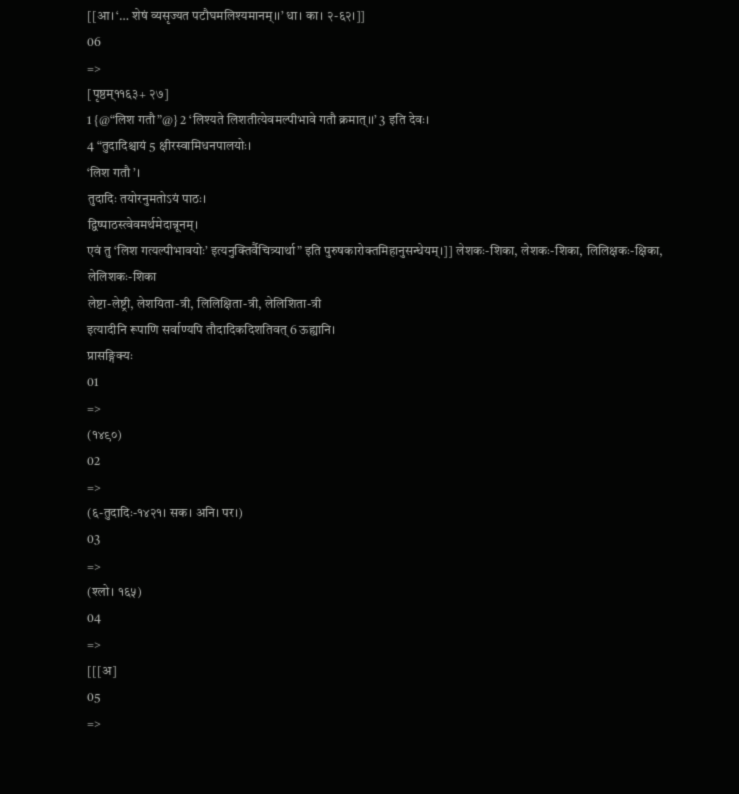[[आ। ‘… शेषं व्यसृज्यत पटौघमलिश्यमानम्।।’ धा। का। २-६२।]]
06
=>
[पृष्ठम्११६३+ २७]
1 {@“लिश गतौ”@} 2 ‘लिश्यते लिशतीत्येवमल्पीभावे गतौ क्रमात्।।’ 3 इति देवः।
4 “तुदादिश्चायं 5 क्षीरस्वामिधनपालयोः।
‘लिश गतौ’।
तुदादिः तयोरनुमतोऽयं पाठः।
द्विष्पाठस्त्वेवमर्थमेदान्नूनम्।
एवं तु ‘लिश गत्यल्पीभावयोः’ इत्यनुक्तिर्वैचित्र्यार्था” इति पुरुषकारोक्तमिहानुसन्धेयम्।]] लेशकः-शिका, लेशकः-शिका, लिलिक्षकः-क्षिका, लेलिशकः-शिका
लेष्टा-लेष्ट्री, लेशयिता-त्री, लिलिक्षिता-त्री, लेलिशिता-त्री
इत्यादीनि रूपाणि सर्वाण्यपि तौदादिकदिशतिवत् 6 ऊह्यानि।
प्रासङ्गिक्यः
01
=>
(१४९०)
02
=>
(६-तुदादिः-१४२१। सक। अनि। पर।)
03
=>
(श्लो। १६५)
04
=>
[[[अ]
05
=>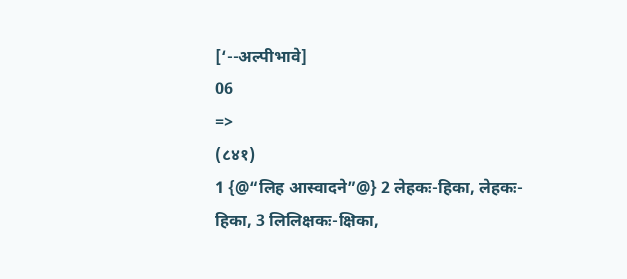[‘--अल्पीभावे]
06
=>
(८४१)
1 {@“लिह आस्वादने”@} 2 लेहकः-हिका, लेहकः-हिका, 3 लिलिक्षकः-क्षिका,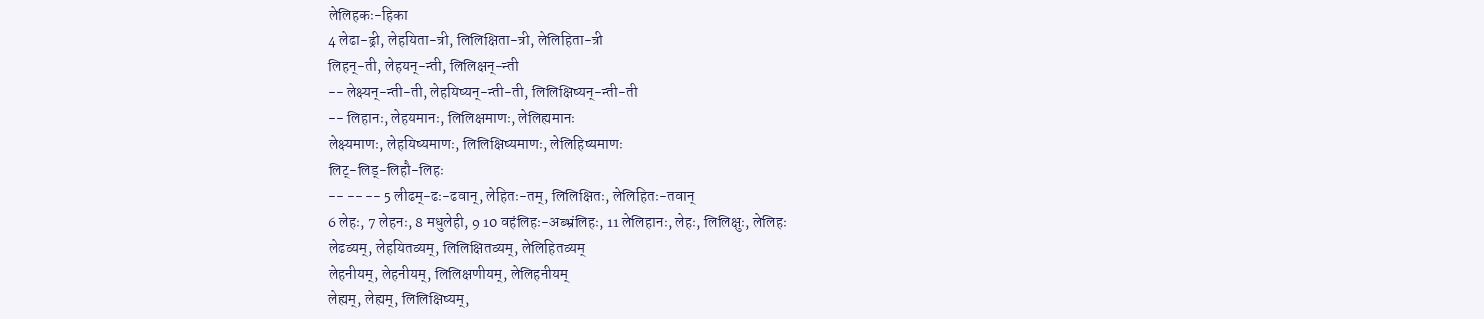लेलिहकः-हिका
4 लेढा-ढ्री, लेहयिता-त्री, लिलिक्षिता-त्री, लेलिहिता-त्री
लिहन्-ती, लेहयन्-न्ती, लिलिक्षन्-न्ती
-- लेक्ष्यन्-न्ती-ती, लेहयिष्यन्-न्ती-ती, लिलिक्षिष्यन्-न्ती-ती
-- लिहानः, लेहयमानः, लिलिक्षमाणः, लेलिह्यमानः
लेक्ष्यमाणः, लेहयिष्यमाणः, लिलिक्षिष्यमाणः, लेलिहिष्यमाणः
लिट्-लिड्-लिहौ-लिहः
-- -- -- 5 लीढम्-ढः-ढवान्, लेहितः-तम्, लिलिक्षितः, लेलिहितः-तवान्
6 लेहः, 7 लेहनः, 8 मधुलेही, 9 10 वहंलिहः-अब्भ्रंलिहः, 11 लेलिहानः, लेहः, लिलिक्षुः, लेलिहः
लेढव्यम्, लेहयितव्यम्, लिलिक्षितव्यम्, लेलिहितव्यम्
लेहनीयम्, लेहनीयम्, लिलिक्षणीयम्, लेलिहनीयम्
लेह्यम्, लेह्यम्, लिलिक्षिष्यम्,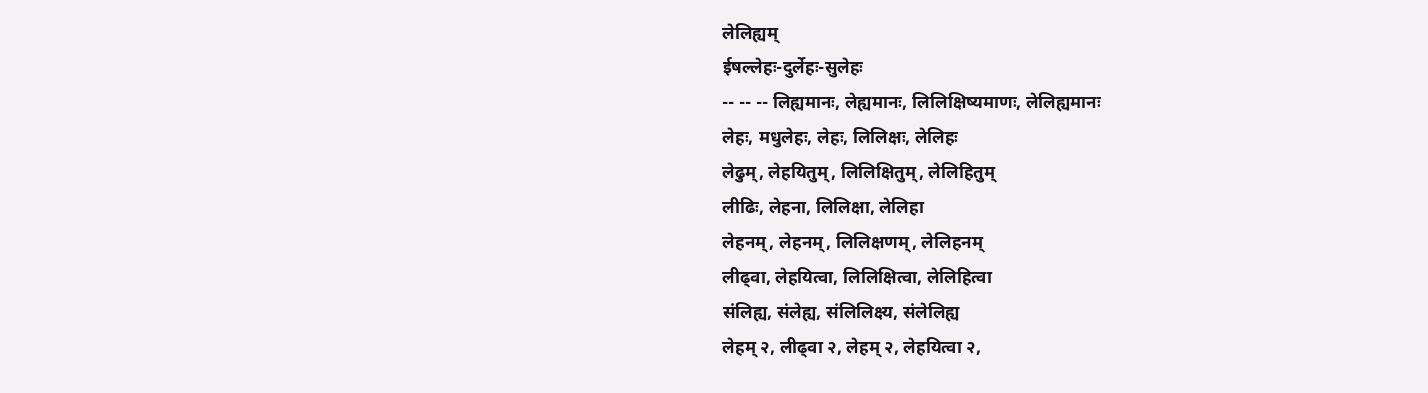लेलिह्यम्
ईषल्लेहः-दुर्लेहः-सुलेहः
-- -- -- लिह्यमानः, लेह्यमानः, लिलिक्षिष्यमाणः, लेलिह्यमानः
लेहः, मधुलेहः, लेहः, लिलिक्षः, लेलिहः
लेढुम्, लेहयितुम्, लिलिक्षितुम्, लेलिहितुम्
लीढिः, लेहना, लिलिक्षा, लेलिहा
लेहनम्, लेहनम्, लिलिक्षणम्, लेलिहनम्
लीढ्वा, लेहयित्वा, लिलिक्षित्वा, लेलिहित्वा
संलिह्य, संलेह्य, संलिलिक्ष्य, संलेलिह्य
लेहम् २, लीढ्वा २, लेहम् २, लेहयित्वा २,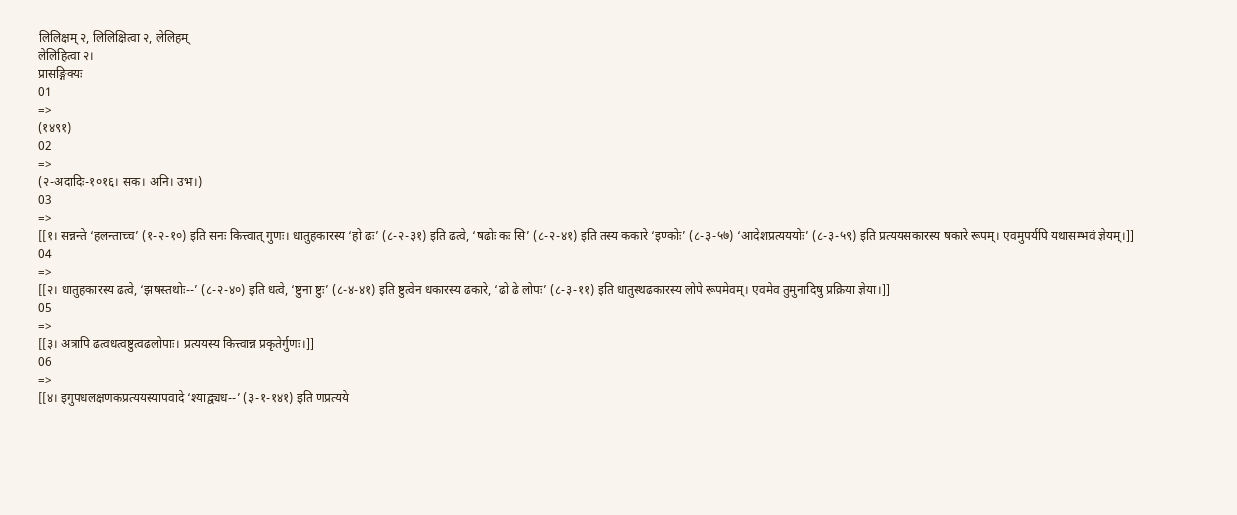लिलिक्षम् २, लिलिक्षित्वा २, लेलिहम्
लेलिहित्वा २।
प्रासङ्गिक्यः
01
=>
(१४९१)
02
=>
(२-अदादिः-१०१६। सक। अनि। उभ।)
03
=>
[[१। सन्नन्ते ‘हलन्ताच्च’ (१-२-१०) इति सनः कित्त्वात् गुणः। धातुहकारस्य ‘हो ढः’ (८-२-३१) इति ढत्वे, ‘षढोः कः सि’ (८-२-४१) इति तस्य ककारे ‘इण्कोः’ (८-३-५७) ‘आदेशप्रत्यययोः’ (८-३-५९) इति प्रत्ययसकारस्य षकारे रूपम्। एवमुपर्यपि यथासम्भवं ज्ञेयम्।]]
04
=>
[[२। धातुहकारस्य ढत्वे, ‘झषस्तथोः--’ (८-२-४०) इति धत्वे, ‘ष्टुना ष्टुः’ (८-४-४१) इति ष्टुत्वेन धकारस्य ढकारे, ‘ढो ढे लोपः’ (८-३-११) इति धातुस्थढकारस्य लोपे रूपमेवम्। एवमेव तुमुनादिषु प्रक्रिया ज्ञेया।]]
05
=>
[[३। अत्रापि ढत्वधत्वष्टुत्वढलोपाः। प्रत्ययस्य कित्त्वान्न प्रकृतेर्गुणः।]]
06
=>
[[४। इगुपधलक्षणकप्रत्ययस्यापवादे ‘श्याद्व्यध--’ (३-१-१४१) इति णप्रत्यये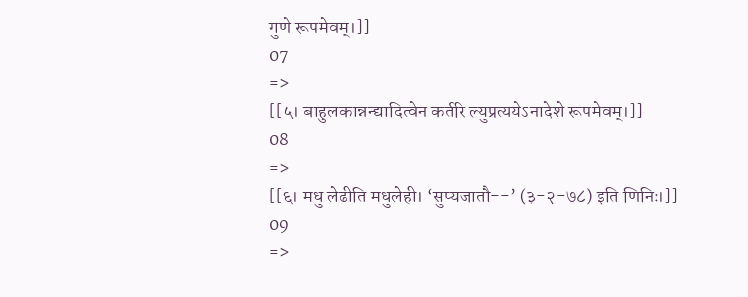गुणे रूपमेवम्।]]
07
=>
[[५। बाहुलकान्नन्द्यादित्वेन कर्तरि ल्युप्रत्ययेऽनादेशे रूपमेवम्।]]
08
=>
[[६। मधु लेढीति मधुलेही। ‘सुप्यजातौ--’ (३-२-७८) इति णिनिः।]]
09
=>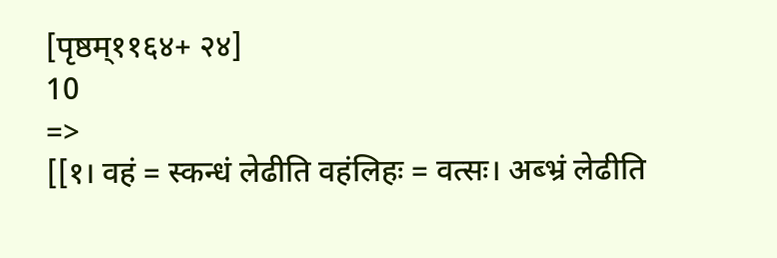[पृष्ठम्११६४+ २४]
10
=>
[[१। वहं = स्कन्धं लेढीति वहंलिहः = वत्सः। अब्भ्रं लेढीति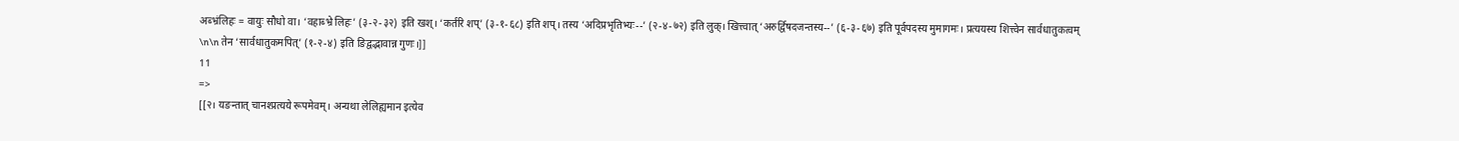अब्भ्रंलिहः = वायुः सौधो वा। ‘वहाब्भ्रे लिहः’ (३-२-३२) इति खश्। ‘कर्तरि शप्’ (३-१-६८) इति शप्। तस्य ‘अदिप्रभृतिभ्यः--’ (२-४-७२) इति लुक्। खित्त्वात् ‘अरुर्द्विषदजन्तस्य--’ (६-३-६७) इति पूर्वपदस्य मुमागमः। प्रत्ययस्य शित्त्वेन सार्वधातुकत्वम्
\n\n तेन ‘सार्वधातुकमपित्’ (१-२-४) इति ङिद्वद्भावान्न गुणः।]]
11
=>
[[२। यङन्तात् चानश्प्रत्यये रूपमेवम्। अन्यथा लेलिह्यमान इत्येव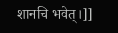शानचि भवेत्।]]